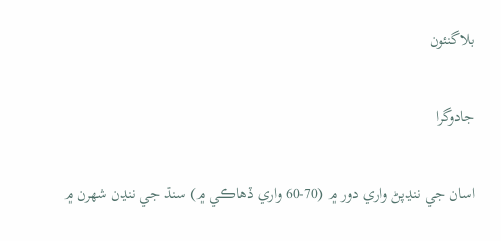بلاگنئون

جادوگرا

اسان جي ننڍپڻ واري دور ۾ (70-60 واري ڏهاڪي ۾) سنڌ جي ننڍن شهرن ۾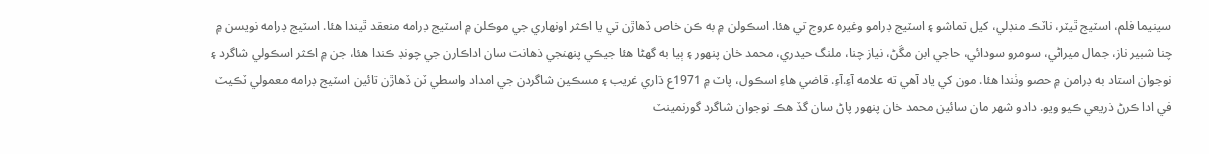سينيما فلم، اسٽيج ٿيٽر، ناٽڪ منڊلي، کيل تماشو ۽ اسٽيج ڊرامو وغيره عروج تي هئا. اسڪولن ۾ به ڪن خاص ڏهاڙن تي يا اڪثر اونهاري جي موڪلن ۾ اسٽيج ڊرامه منعقد ٿيندا هئا. اسٽيج ڊرامه نويسن ۾ چنا شبير ناز، جمال ميراڻي، سومرو سودائي، حاجي ابن مڱڻ، نياز چنا، ملنگ حيدري، محمد خان پنهور ۽ ٻيا به گهڻا هئا جيڪي پنهنجي ذهانت سان اداڪارن جي چونڊ ڪندا هئا، جن ۾ اڪثر اسڪولي شاگرد ۽ نوجوان استاد به ڊرامن ۾ حصو وٺندا هئا. مون کي ياد آهي ته علامه آءِ.آءِ. قاضي هاءِ اسڪول، پاٽ ۾ 1971ع ڌاري غريب ۽ مسڪين شاگردن جي امداد واسطي ٽن ڏهاڙن تائين اسٽيج ڊرامه معمولي ٽڪيٽ في ادا ڪرڻ ذريعي ڪيو ويو. دادو شهر مان سائين محمد خان پنهور پاڻ سان گڏ هڪ نوجوان شاگرد گورنمينٽ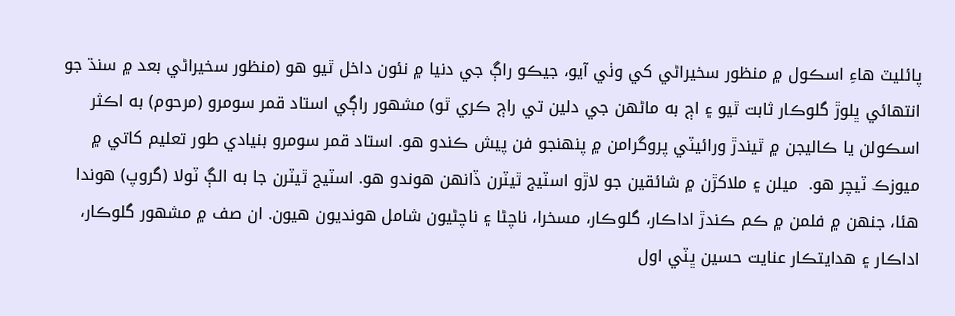پائليٽ هاءِ اسڪول ۾ منظور سخيراڻي کي وٺي آيو، جيڪو راڳ جي دنيا ۾ نئون داخل ٿيو هو (منظور سخيراڻي بعد ۾ سنڌ جو انتهائي ڀلوڙ گلوڪار ثابت ٿيو ۽ اڄ به ماڻهن جي دلين تي راڄ ڪري ٿو) مشهور راڳي استاد قمر سومرو (مرحوم) به اڪثر اسڪولن يا ڪاليجن ۾ ٿيندڙ ورائيٽي پروگرامن ۾ پنهنجو فن پيش ڪندو هو. استاد قمر سومرو بنيادي طور تعليم کاتي ۾ ميوزڪ ٽيچر هو.  ميلن ۽ ملاکڙن ۾ شائقين جو لاڙو اسٽيج ٿيٽرن ڏانهن هوندو هو. اسٽيج ٿيٽرن جا به الڳ ٽولا (گروپ) هوندا هئا، جنهن ۾ فلمن ۾ ڪم ڪندڙ اداڪار، گلوڪار، مسخرا، ناچڻا ۽ ناچڻيون شامل هونديون هيون. ان صف ۾ مشهور گلوڪار، اداڪار ۽ هدايتڪار عنايت حسين ڀٽي اول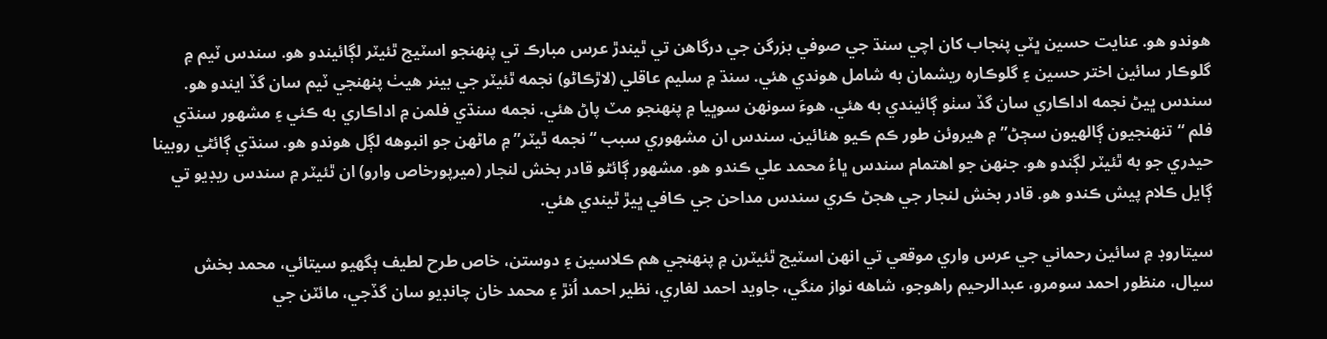هوندو هو. عنايت حسين ڀٽي پنجاب کان اچي سنڌ جي صوفي بزرگن جي درگاهن تي ٿيندڙ عرس مبارڪ تي پنهنجو اسٽيج ٿئيٽر لڳائيندو هو. سندس ٽيم ۾ گلوڪار سائين اختر حسين ۽ گلوڪاره ريشمان به شامل هوندي هئي. سنڌ ۾ سليم عاقلي (لاڙڪاڻو) نجمه ٿئيٽر جي بينر هيٺ پنهنجي ٽيم سان گڏ ايندو هو. سندس ڀيڻ نجمه اداڪاري سان گڏ سٺو ڳائيندي به هئي. هوءَ سونهن سوڀيا ۾ پنهنجو مٽ پاڻ هئي. نجمه سنڌي فلمن ۾ اداڪاري به ڪئي ۽ مشهور سنڌي فلم “تنهنجيون ڳالهيون سڄڻ” ۾ هيروئن طور ڪم ڪيو هئائين. سندس ان مشهوري سبب “نجمه ٿيٽر” ۾ ماڻهن جو انبوهه لڳل هوندو هو. سنڌي ڳائڻي روبينا حيدري جو به ٿئيٽر لڳندو هو. جنهن جو اهتمام سندس ڀاءُ محمد علي ڪندو هو. مشهور ڳائڻو قادر بخش لنجار (ميرپورخاص وارو) ان ٿئيٽر ۾ سندس ريڊيو تي ڳايل ڪلام پيش ڪندو هو. قادر بخش لنجار جي هجڻ ڪري سندس مداحن جي ڪافي ڀيڙ ٿيندي هئي.

سيتاروڊ ۾ سائين رحماني جي عرس واري موقعي تي انهن اسٽيج ٿئيٽرن ۾ پنهنجي هم ڪلاسين ۽ دوستن، خاص طرح لطيف ٻگهيو سيتائي، محمد بخش سيال، منظور احمد سومرو، عبدالرحيم راهوجو، شاهه نواز منگي، جاويد احمد لغاري، نظير احمد اُنڙ ۽ محمد خان چانڊيو سان گڏجي، مائٽن جي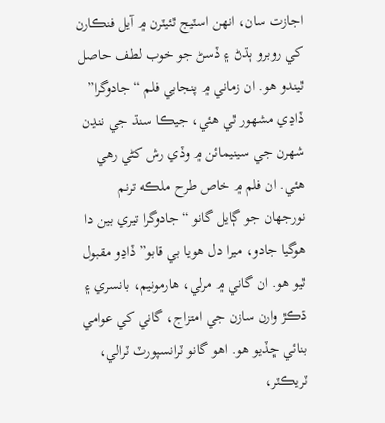اجازت سان، انهن اسٽيج ٿئيٽرن ۾ آيل فنڪارن کي روبرو ٻڌڻ ۽ ڏسڻ جو خوب لطف حاصل ٿيندو هو. ان زماني ۾ پنجابي فلم “جادوگرا” ڏاڍي مشهور ٿي هئي، جيڪا سنڌ جي ننڍن شهرن جي سينيمائن ۾ وڏي رش کڻي رهي هئي. ان فلم ۾ خاص طرح ملڪه ترنم نورجهان جو ڳايل گانو “جادوگرا تيري بين دا هوگيا جادو، ميرا دل هويا بي قابو” ڏاڍو مقبول ٿيو هو. ان گاني ۾ مرلي، هارمونيم، بانسري ۽ ڌڪڙ وارن سازن جي امتزاج، گاني کي عوامي بنائي ڇڏيو هو. اهو گانو ٽرانسپورٽ ٽرالي، ٽريڪٽر،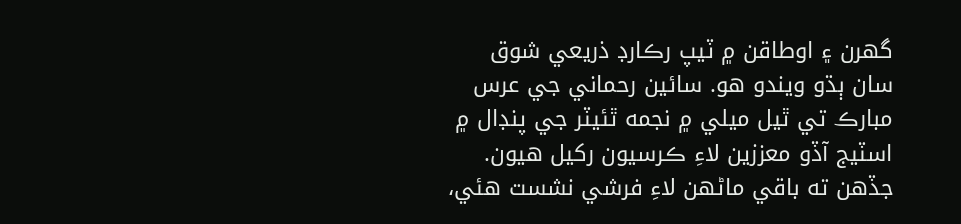گهرن ۽ اوطاقن ۾ ٽيپ رڪارڊ ذريعي شوق سان ٻڌو ويندو هو. سائين رحماني جي عرس مبارڪ تي ٿيل ميلي ۾ نجمه ٿئيٽر جي پنڊال ۾ اسٽيج آڏو معززين لاءِ ڪرسيون رکيل هيون. جڏهن ته باقي ماڻهن لاءِ فرشي نشست هئي،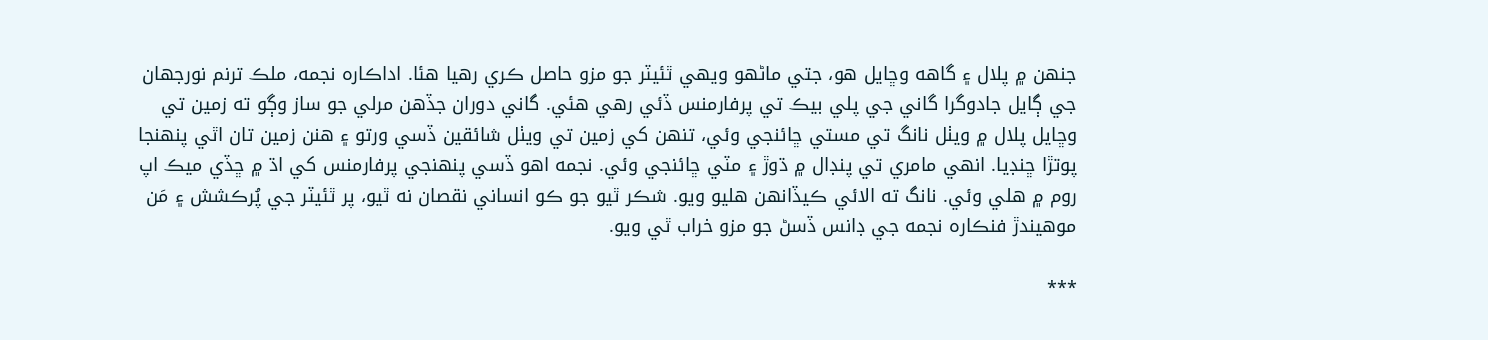جنهن ۾ پلال ۽ گاهه وڇايل هو، جتي ماڻهو ويهي ٿئيٽر جو مزو حاصل ڪري رهيا هئا. اداڪاره نجمه، ملڪ ترنم نورجهان جي ڳايل جادوگرا گاني جي پلي بيڪ تي پرفارمنس ڏئي رهي هئي. گاني دوران جڏهن مرلي جو ساز وڳو ته زمين تي وڇايل پلال ۾ ويٺل نانگ تي مستي ڇائنجي وئي، تنهن کي زمين تي ويٺل شائقين ڏسي ورتو ۽ هنن زمين تان اٿي پنهنجا پوتڙا ڇنڊيا. انهي مامري تي پنڊال ۾ ڌوڙ ۽ مٽي ڇائنجي وئي. نجمه اهو ڏسي پنهنجي پرفارمنس کي اڌ ۾ ڇڏي ميڪ اپ روم ۾ هلي وئي. نانگ ته الائي ڪيڏانهن هليو ويو. شڪر ٿيو جو ڪو انساني نقصان نه ٿيو، پر ٿئيٽر جي پُرڪشش ۽ مَن موهيندڙ فنڪاره نجمه جي ڊانس ڏسڻ جو مزو خراب ٿي ويو.

***